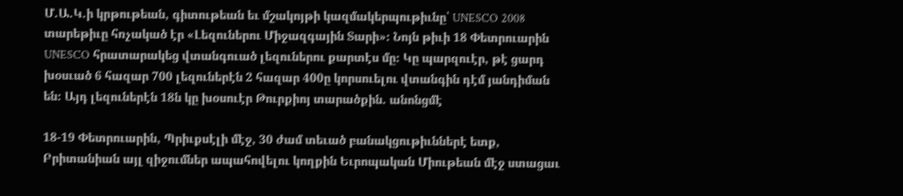Մ.Ա.Կ.ի կրթութեան, գիտութեան եւ մշակոյթի կազմակերպութիւնը՝ UNESCO 2008 տարեթիւը հռչակած էր «Լեզուներու Միջազգային Տարի»։ Նոյն թիւի 18 Փետրուարին UNESCO հրատարակեց վտանգուած լեզուներու քարտէս մը։ Կը պարզուէր, թէ ցարդ խօսւած 6 հազար 700 լեզուներէն 2 հազար 400ը կորսուելու վտանգին դէմ յանդիման են։ Այդ լեզուներէն 18ն կը խօսուէր Թուրքիոյ տարածքին. անոնցմէ

18-19 Փետրուարին, Պրիւքսէլի մէջ, 30 ժամ տեւած բանակցութիւններէ ետք, Բրիտանիան այլ զիջումներ ապահովելու կողքին Եւրոպական Միութեան մէջ ստացաւ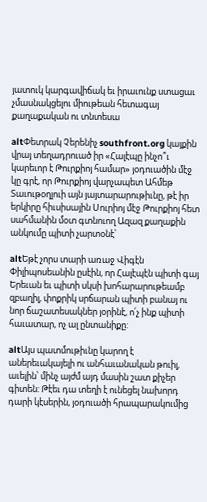յատուկ կարգավիճակ եւ իրաւունք ստացաւ չմասնակցելու միութեան հետագայ քաղաքական ու տնտեսա

altՓետրակ Չերենիչ southfront.org կայքին վրայ տեղադրուած իր «Հալէպը ինչո՞ւ կարեւոր է Թուրքիոյ համար» յօդուածին մէջ կը գրէ, որ Թուրքիոյ վարչապետ Ահմեթ Տաւութօղլուի այն յայտարարութիւնը, թէ իր երկիրը հիւսիսային Սուրիոյ մէջ Թուրքիոյ հետ սահմանին մօտ գտնուող Ազազ քաղաքին անկումը պիտի չարտօնէ՝

altԵթէ չորս տարի առաջ Վիգէն Փիլիպոսեանին ըսէին, որ Հալէպէն պիտի գայ Երեւան եւ պիտի սկսի խոհարարութեամբ զբաղիլ, փոքրիկ սրճարան պիտի բանայ ու նոր ճաշատեսակներ յօրինէ, ո՛չ ինք պիտի հաւատար, ոչ ալ ընտանիքը:

altԱյս պատմութիւնը կարող է աներեւակայելի ու անհաւանական թուիլ, աւելին՝ մինչ այժմ այդ մասին շատ քիչեր գիտեն: Թէեւ դա տեղի է ունեցել նախորդ դարի կէսերին, յօդուածի հրապարակումից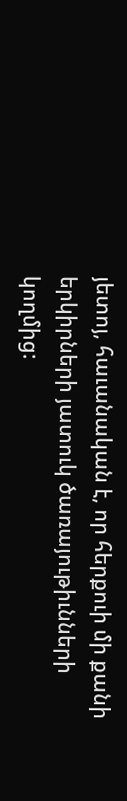յետոյ, հաւանական է, որ հերքուի մի քանի երկիրների յատուկ ծառայութիւնների կողմից: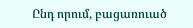Ընդ որում, բացառուած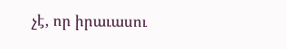չէ, որ իրաւասու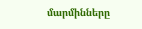մարմինները